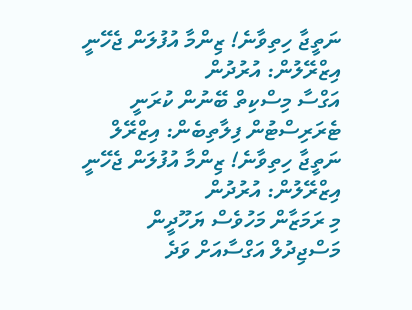ނަތީޖާ ހިތިވާނެ! ޒިންމާ އުފުލަން ޖެހޭނީ އިޒްރޭލުން: އުރުދުން
އަގްސާ މިސްކިތް ބޭނުން ކުރަނީ ޓެރަރިސްޓުން ފިލާތިބެން: އިޒްރޭލް
ނަތީޖާ ހިތިވާނެ! ޒިންމާ އުފުލަން ޖެހޭނީ އިޒްރޭލުން: އުރުދުން
މި ރަމަޒާން މަހުވެސް ޔަހޫދީން މަސްޖިދުލް އަގްސާއަށް ވަދެ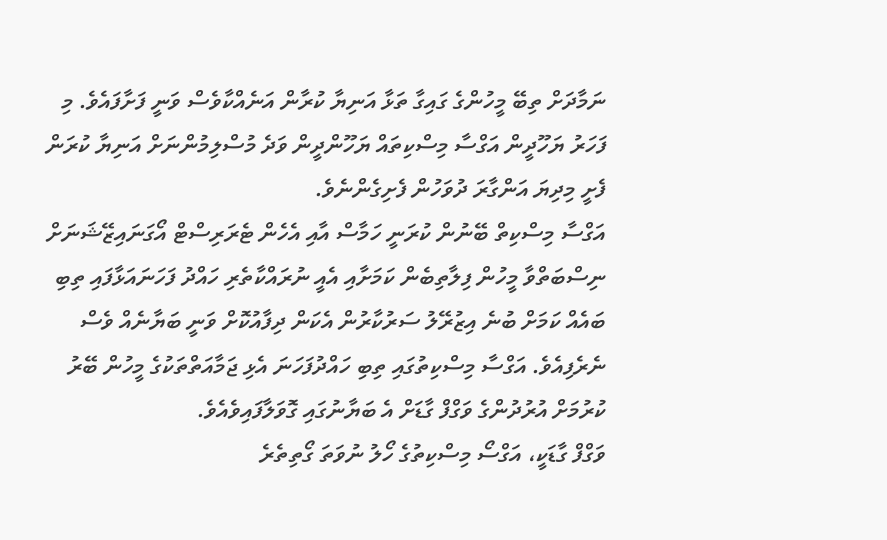ނަމާދަށް ތިބޭ މީހުންގެ ގައިގާ ތަޅާ އަނިޔާ ކުރާން އަނެއްކާވެސް ވަނީ ފަށާފައެވެ. މި ފަހަރު ޔަހޫދީން އަގްސާ މިސްކިތައް ޔަހޫންދީން ވަދެ މުސްލިމުންނަށް އަނިޔާ ކުރަން ފެށީ މިދިޔަ އަންގާރަ ދުވަހުން ފެށިގެންނެވެ.
އަގްސާ މިސްކިތް ބޭނުން ކުރަނީ ހަމާސް އާއި އެހެން ޓެރަރިސްޓް އޯގަނައިޒޭޝަނަށް ނިސްބަތްވާ މީހުން ފިލާތިބެން ކަމަށާއި އެއީ ނުރައްކާތެރި ހައްދު ފަހަނައަޅާފައި ތިބި ބައެއް ކަމަށް ބުނެ އިޒުރޭލު ސަރުކާރުން އެކަން ދިފާއުކޮށް ވަނީ ބަޔާނެއް ވެސް ނެރެފިއެވެ. އަގްސާ މިސްކިތުގައި ތިބި ހައްދުފަހަނަ އެޅި ޖަމާއަތްތަކުގެ މީހުން ބޭރު ކުރުމަށް އުރުދުންގެ ވަގްފް ގާޑަށް އެ ބަޔާނުގައި ގޮވަލާފައިވެއެވެ.
ވަގްފް ގާޑަކީ، އަގްސޯ މިސްކިތުގެ ހޯލު ނުވަތަ ގޯތިތެރެ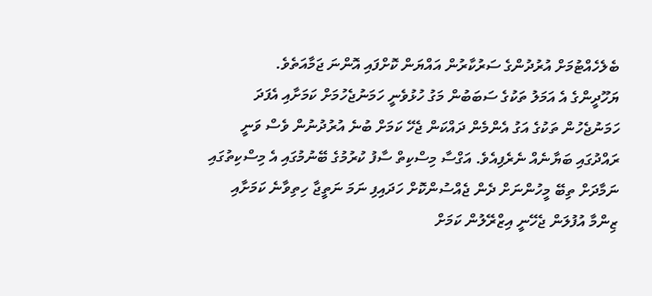ބެލެހެއްޓުމަށް އުރުދުންގެ ސަރުކާރުން އައްޔަން ކޮށްފައި އޮންނަ ޖަމާއަތެވެ.
ޔަހޫދީންގެ އެ އަމަލު ތަކުގެ ސަބަބުން މަގު ހުޅުވެނީ ހަމަނުޖެހުމަށް ކަމަށާއި އެފަދަ ހަމަނުޖެހުން ތަކުގެ އަގު އެންމެން ދައްކަން ޖެހޭ ކަމަށް ބުނެ އުރުދުނުން ވެސް ވަނީ ރައްދުގައި ބަޔާނެއް ނެރެފިއެވެ. އަގްސާ މިސްކިތް ސާފު ކުރުމުގެ ބޭނުމުގައި އެ މިސްކިތުގައި ނަމާދަށް ތިބޭ މީހުންނަށް ދެން ޖެއްސުންކޮށް ހަދައިފި ނަމަ ނަތީޖާ ހިތިވާނެ ކަމަށާއި ޒިންމާ އުފުލަން ޖެހޭނީ އިޒްރޭލުން ކަމަށް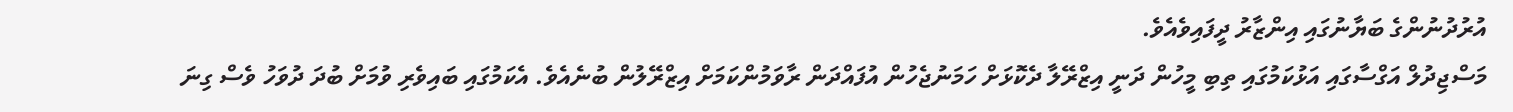އުރުދުނުންގެ ބަޔާނުގައި އިންޒާރު ދީފައިވެއެވެ.
މަސްޖިދުލް އަގްސާގައި އަޅުކަމުގައި ތިބި މީހުން ދަނީ އިޒްރޭލާ ދެކޮޅަށް ހަމަނުޖެހުން އުފައްދަން ރާވަމުންކަމަށް އިޒްރޭލުން ބުނެއެވެ. އެކަމުގައި ބައިވެރި ވުމަށް ބުދަ ދުވަހު ވެސް ގިނަ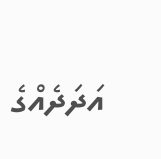އަދަދެއްގެ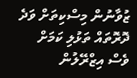ޒުވާނުން މިސްކިތަށް ވަދެ ދޮރޮތައް ތަޅުލި ކަމަށް ވެސް އިޒްރޭލުން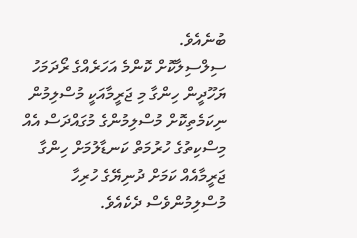ބުނެއެވެ.
ސިލްސިލާކޮށް ކޮންމެ އަހަރެއްގެ ރޯދަމަހު ޔަހޫދީން ހިންގާ މި ޖަރީމާއަކީ މުސްލިމުން ނިކަމެތިކޮށް މުސްލިމުންގެ މުގައްދަސް އެއް މިސްކިތުގެ ހުރުމަތް ކަނޑާލުމަށް ހިންގާ ޖަރީމާއެއް ކަމަށް ދުނިޔޭގެ ހުރިހާ މުސްލިމުންވެސް ދެކެއެވެ.